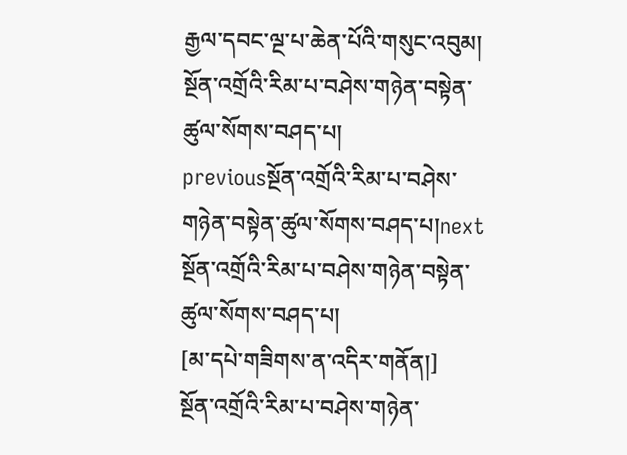རྒྱལ་དབང་ལྔ་པ་ཆེན་པོའི་གསུང་འབུམ།
སྔོན་འགྲོའི་རིམ་པ་བཤེས་གཉེན་བསྟེན་ཚུལ་སོགས་བཤད་པ།
previousསྔོན་འགྲོའི་རིམ་པ་བཤེས་གཉེན་བསྟེན་ཚུལ་སོགས་བཤད་པ།next
སྔོན་འགྲོའི་རིམ་པ་བཤེས་གཉེན་བསྟེན་ཚུལ་སོགས་བཤད་པ།
[མ་དཔེ་གཟིགས་ན་འདིར་གནོན།]
སྔོན་འགྲོའི་རིམ་པ་བཤེས་གཉེན་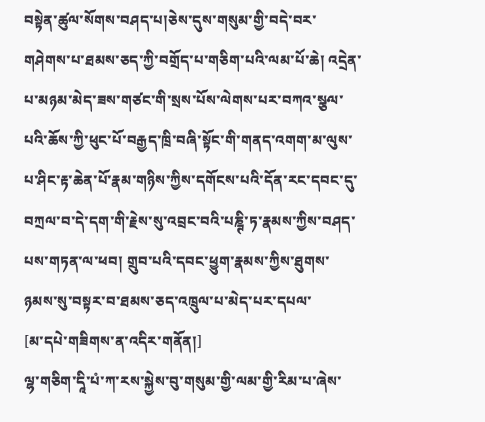བསྟེན་ཚུལ་སོགས་བཤད་པ།ཅེས་དུས་གསུམ་གྱི་བདེ་བར་གཤེགས་པ་ཐམས་ཅད་ཀྱི་བགྲོད་པ་གཅིག་པའི་ལམ་པོ་ཆེ། འདྲེན་པ་མཉམ་མེད་ཟས་གཙང་གི་སྲས་པོས་ལེགས་པར་བཀའ་སྩལ་པའི་ཆོས་ཀྱི་ཕུང་པོ་བརྒྱད་ཁྲི་བཞི་སྟོང་གི་གནད་འགག་མ་ལུས་པ་ཤིང་རྟ་ཆེན་པོ་རྣམ་གཉིས་ཀྱིས་དགོངས་པའི་དོན་རང་དབང་དུ་བཀྲལ་བ་དེ་དག་གི་རྗེས་སུ་འབྲང་བའི་པཎྚི་ཏ་རྣམས་ཀྱིས་བཤད་པས་གཏན་ལ་ཕབ། གྲུབ་པའི་དབང་ཕྱུག་རྣམས་ཀྱིས་ཐུགས་ཉམས་སུ་བསྟར་བ་ཐམས་ཅད་འཁྲུལ་པ་མེད་པར་དཔལ་
[མ་དཔེ་གཟིགས་ན་འདིར་གནོན།]
ལྷ་གཅིག་དཱི་པཾ་ཀ་རས་སྐྱེས་བུ་གསུམ་གྱི་ལམ་གྱི་རིམ་པ་ཞེས་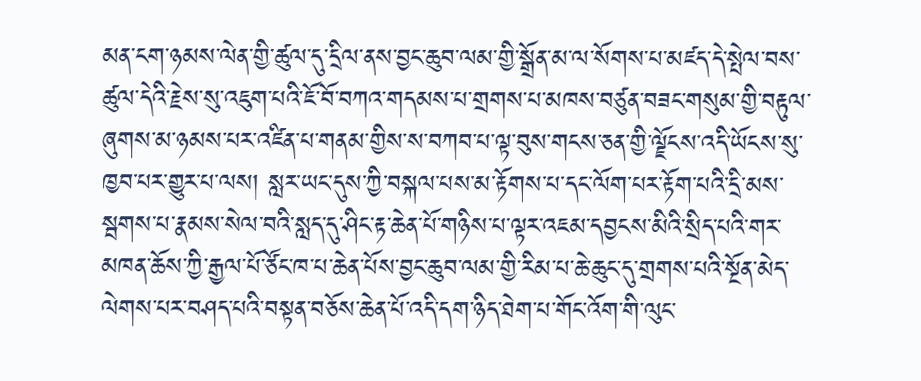མན་ངག་ཉམས་ལེན་གྱི་ཚུལ་དུ་དྲིལ་ནས་བྱང་ཆུབ་ལམ་གྱི་སྒྲོན་མ་ལ་སོགས་པ་མཛད་དེ་སྤེལ་བས་ཚུལ་དེའི་རྗེས་སུ་འཇུག་པའི་ཇོ་བོ་བཀའ་གདམས་པ་གྲགས་པ་མཁས་བཙུན་བཟང་གསུམ་གྱི་བརྟུལ་ཞུགས་མ་ཉམས་པར་འཛིན་པ་གནམ་གྱིས་ས་བཀབ་པ་ལྟ་བུས་གངས་ཅན་གྱི་ལྗོངས་འདི་ཡོངས་སུ་ཁྱབ་པར་གྱུར་པ་ལས། སླར་ཡང་དུས་ཀྱི་བསྐལ་པས་མ་རྟོགས་པ་དང་ལོག་པར་རྟོག་པའི་དྲི་མས་སྦགས་པ་རྣམས་སེལ་བའི་སླད་དུ་ཤིང་རྟ་ཆེན་པོ་གཉིས་པ་ལྟར་འཇམ་དབྱངས་མིའི་སྲིད་པའི་གར་མཁན་ཆོས་ཀྱི་རྒྱལ་པོ་ཙོང་ཁ་པ་ཆེན་པོས་བྱང་ཆུབ་ལམ་གྱི་རིམ་པ་ཆེ་ཆུང་དུ་གྲགས་པའི་སྔོན་མེད་ལེགས་པར་བཤད་པའི་བསྟན་བཅོས་ཆེན་པོ་འདི་དག་ཉིད་ཐེག་པ་གོང་འོག་གི་ལུང་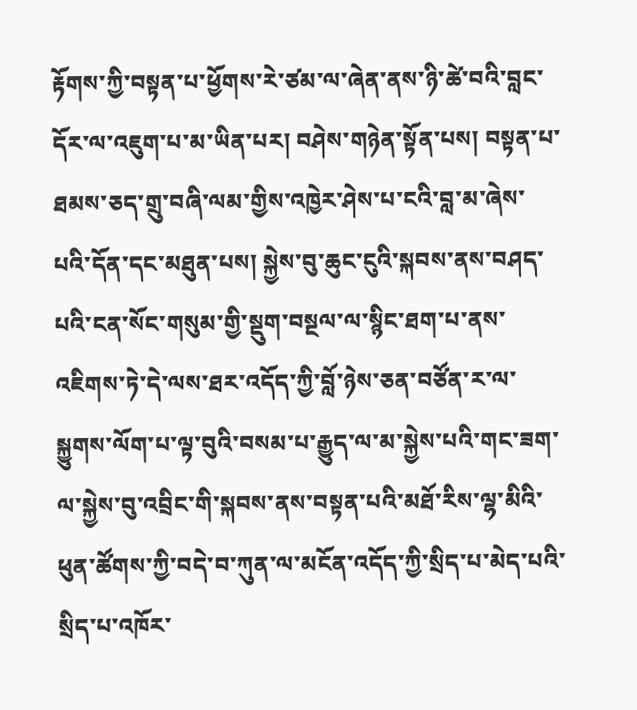རྟོགས་ཀྱི་བསྟན་པ་ཕྱོགས་རེ་ཙམ་ལ་ཞེན་ནས་ཉི་ཚེ་བའི་བླང་དོར་ལ་འཇུག་པ་མ་ཡིན་པར། བཤེས་གཉེན་སྟོན་པས། བསྟན་པ་ཐམས་ཅད་གྲུ་བཞི་ལམ་གྱིས་འཁྱེར་ཤེས་པ་ངའི་བླ་མ་ཞེས་པའི་དོན་དང་མཐུན་པས། སྐྱེས་བུ་ཆུང་ངུའི་སྐབས་ནས་བཤད་པའི་ངན་སོང་གསུམ་གྱི་སྡུག་བསྔལ་ལ་སྙིང་ཐག་པ་ནས་འཇིགས་ཏེ་དེ་ལས་ཐར་འདོད་ཀྱི་བློ་ཉེས་ཅན་བཙོན་ར་ལ་སྐྱུགས་ལོག་པ་ལྟ་བུའི་བསམ་པ་རྒྱུད་ལ་མ་སྐྱེས་པའི་གང་ཟག་ལ་སྐྱེས་བུ་འབྲིང་གི་སྐབས་ནས་བསྟན་པའི་མཐོ་རིས་ལྷ་མིའི་ཕུན་ཚོགས་ཀྱི་བདེ་བ་ཀུན་ལ་མངོན་འདོད་ཀྱི་སྲིད་པ་མེད་པའི་སྲིད་པ་འཁོར་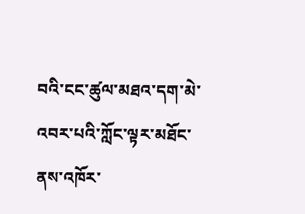བའི་ངང་ཚུལ་མཐའ་དག་མེ་འབར་པའི་ཀློང་ལྟར་མཐོང་ནས་འཁོར་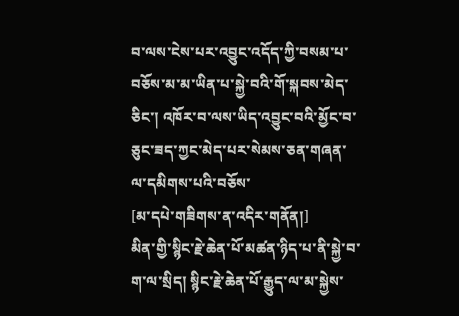བ་ལས་ངེས་པར་འབྱུང་འདོད་ཀྱི་བསམ་པ་བཅོས་མ་མ་ཡིན་པ་སྐྱེ་བའི་གོ་སྐབས་མེད་ཅིང་། འཁོར་བ་ལས་ཡིད་འབྱུང་བའི་མྱོང་བ་ཅུང་ཟད་ཀྱང་མེད་པར་སེམས་ཅན་གཞན་ལ་དམིགས་པའི་བཅོས་
[མ་དཔེ་གཟིགས་ན་འདིར་གནོན།]
མིན་གྱི་སྙིང་རྗེ་ཆེན་པོ་མཚན་ཉིད་པ་ནི་སྐྱེ་བ་ག་ལ་སྲིད། སྙིང་རྗེ་ཆེན་པོ་རྒྱུད་ལ་མ་སྐྱེས་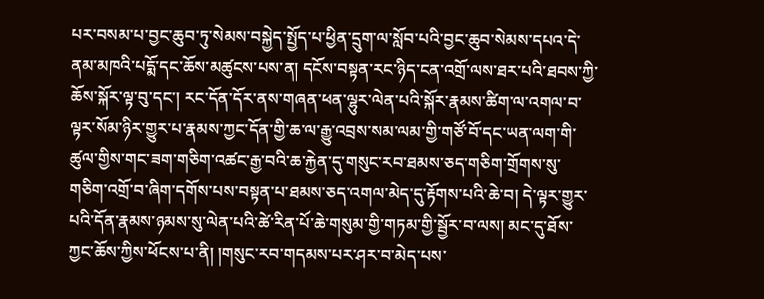པར་བསམ་པ་བྱང་ཆུབ་ཏུ་སེམས་བསྐྱེད་སྤྱོད་པ་ཕྱིན་དྲུག་ལ་སློབ་པའི་བྱང་ཆུབ་སེམས་དཔའ་དེ་ནམ་མཁའི་པདྨོ་དང་ཆོས་མཚུངས་པས་ན། དངོས་བསྟན་རང་ཉིད་ངན་འགྲོ་ལས་ཐར་པའི་ཐབས་ཀྱི་ཆོས་སྐོར་ལྟ་བུ་དང་། རང་དོན་དོར་ནས་གཞན་ཕན་ལྷུར་ལེན་པའི་སྐོར་རྣམས་ཚིག་ལ་འགལ་བ་ལྟར་སོམ་ཉིར་གྱུར་པ་རྣམས་ཀྱང་དོན་གྱི་ཆ་ལ་རྒྱུ་འབྲས་སམ་ལམ་གྱི་གཙོ་བོ་དང་ཡན་ལག་གི་ཚུལ་གྱིས་གང་ཟག་གཅིག་འཚང་རྒྱ་བའི་ཆ་རྐྱེན་དུ་གསུང་རབ་ཐམས་ཅད་གཅིག་གྲོགས་སུ་གཅིག་འགྲོ་བ་ཞིག་དགོས་པས་བསྟན་པ་ཐམས་ཅད་འགལ་མེད་དུ་རྟོགས་པའི་ཆེ་བ། དེ་ལྟར་གྱུར་པའི་དོན་རྣམས་ཉམས་སུ་ལེན་པའི་ཚེ་རིན་པོ་ཆེ་གསུམ་གྱི་གཏམ་གྱི་སྦྱོར་བ་ལས། མང་དུ་ཐོས་ཀྱང་ཆོས་ཀྱིས་ཕོངས་པ་ནི། །གསུང་རབ་གདམས་པར་ཤར་བ་མེད་པས་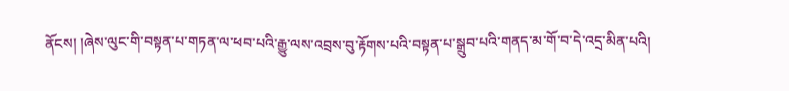ནོངས། །ཞེས་ལུང་གི་བསྟན་པ་གཏན་ལ་ཕབ་པའི་རྒྱུ་ལས་འབྲས་བུ་རྟོགས་པའི་བསྟན་པ་སྒྲུབ་པའི་གནད་མ་གོ་བ་དེ་འདྲ་མིན་པའི།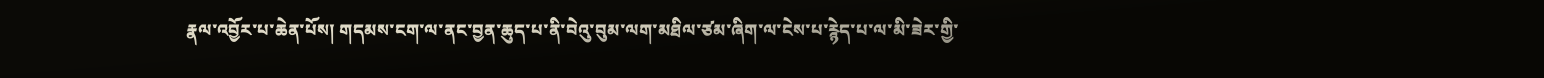རྣལ་འབྱོར་པ་ཆེན་པོས། གདམས་ངག་ལ་ནང་བྱན་ཆུད་པ་ནི་བེའུ་བུམ་ལག་མཐིལ་ཙམ་ཞིག་ལ་ངེས་པ་རྙེད་པ་ལ་མི་ཟེར་གྱི་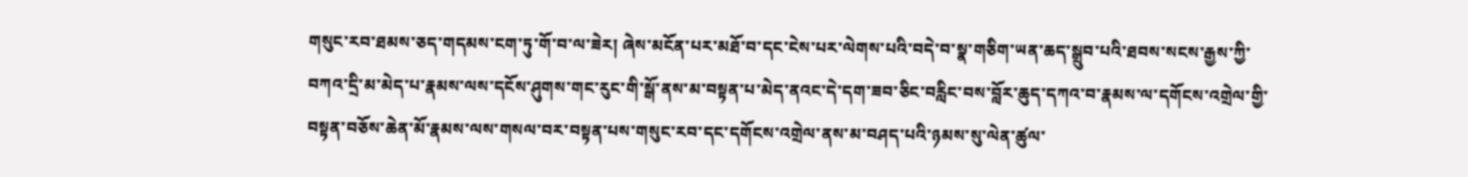གསུང་རབ་ཐམས་ཅད་གདམས་ངག་ཏུ་གོ་བ་ལ་ཟེར། ཞེས་མངོན་པར་མཐོ་བ་དང་ངེས་པར་ལེགས་པའི་བདེ་བ་སྣ་གཅིག་ཡན་ཆད་སྒྲུབ་པའི་ཐབས་སངས་རྒྱས་ཀྱི་བཀའ་དྲི་མ་མེད་པ་རྣམས་ལས་དངོས་ཤུགས་གང་རུང་གི་སྒོ་ནས་མ་བསྟན་པ་མེད་ནའང་དེ་དག་ཟབ་ཅིང་བརླིང་བས་བློར་ཆུད་དཀའ་བ་རྣམས་ལ་དགོངས་འགྲེལ་གྱི་བསྟན་བཅོས་ཆེན་མོ་རྣམས་ལས་གསལ་བར་བསྟན་པས་གསུང་རབ་དང་དགོངས་འགྲེལ་ནས་མ་བཤད་པའི་ཉམས་སུ་ལེན་ཚུལ་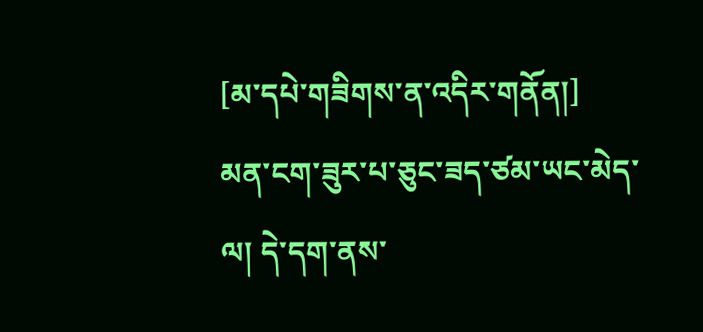[མ་དཔེ་གཟིགས་ན་འདིར་གནོན།]
མན་ངག་ཟུར་པ་ཅུང་ཟད་ཙམ་ཡང་མེད་ལ། དེ་དག་ནས་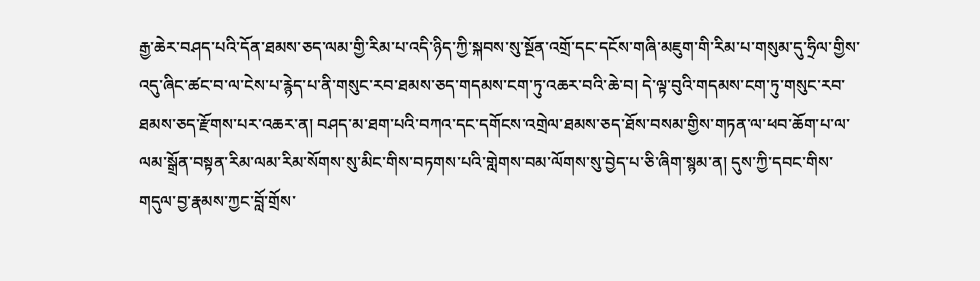རྒྱ་ཆེར་བཤད་པའི་དོན་ཐམས་ཅད་ལམ་གྱི་རིམ་པ་འདི་ཉིད་ཀྱི་སྐབས་སུ་སྔོན་འགྲོ་དང་དངོས་གཞི་མཇུག་གི་རིམ་པ་གསུམ་དུ་ཧྲིལ་གྱིས་འདུ་ཞིང་ཚང་བ་ལ་ངེས་པ་རྙེད་པ་ནི་གསུང་རབ་ཐམས་ཅད་གདམས་ངག་ཏུ་འཆར་བའི་ཆེ་བ། དེ་ལྟ་བུའི་གདམས་ངག་ཏུ་གསུང་རབ་ཐམས་ཅད་རྫོགས་པར་འཆར་ན། བཤད་མ་ཐག་པའི་བཀའ་དང་དགོངས་འགྲེལ་ཐམས་ཅད་ཐོས་བསམ་གྱིས་གཏན་ལ་ཕབ་ཆོག་པ་ལ་ལམ་སྒྲོན་བསྟན་རིམ་ལམ་རིམ་སོགས་སུ་མིང་གིས་བཏགས་པའི་གླེགས་བམ་ལོགས་སུ་བྱེད་པ་ཅི་ཞིག་སྙམ་ན། དུས་ཀྱི་དབང་གིས་གདུལ་བྱ་རྣམས་ཀྱང་བློ་གྲོས་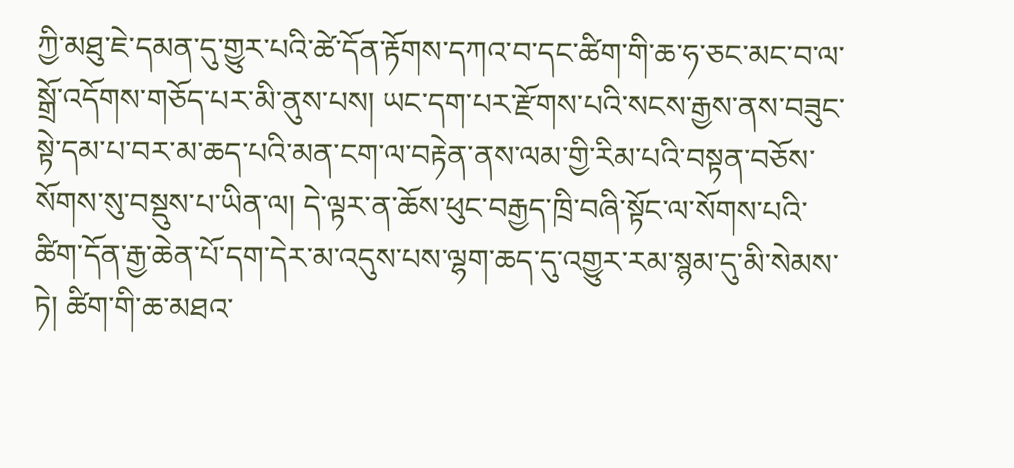ཀྱི་མཐུ་ཇེ་དམན་དུ་གྱུར་པའི་ཚེ་དོན་རྟོགས་དཀའ་བ་དང་ཚིག་གི་ཆ་ཧ་ཅང་མང་བ་ལ་སྒྲོ་འདོགས་གཅོད་པར་མི་ནུས་པས། ཡང་དག་པར་རྫོགས་པའི་སངས་རྒྱས་ནས་བཟུང་སྟེ་དམ་པ་བར་མ་ཆད་པའི་མན་ངག་ལ་བརྟེན་ནས་ལམ་གྱི་རིམ་པའི་བསྟན་བཅོས་སོགས་སུ་བསྡུས་པ་ཡིན་ལ། དེ་ལྟར་ན་ཆོས་ཕུང་བརྒྱད་ཁྲི་བཞི་སྟོང་ལ་སོགས་པའི་ཚིག་དོན་རྒྱ་ཆེན་པོ་དག་དེར་མ་འདུས་པས་ལྷག་ཆད་དུ་འགྱུར་རམ་སྙམ་དུ་མི་སེམས་ཏེ། ཚིག་གི་ཆ་མཐའ་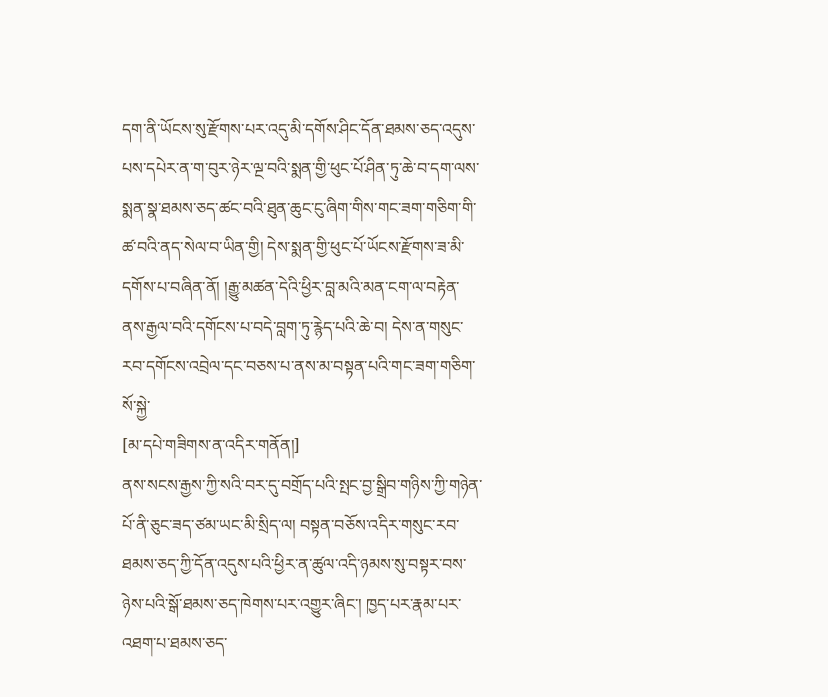དག་ནི་ཡོངས་སུ་རྫོགས་པར་འདུ་མི་དགོས་ཤིང་དོན་ཐམས་ཅད་འདུས་པས་དཔེར་ན་ག་བུར་ཉེར་ལྔ་བའི་སྨན་གྱི་ཕུང་པོ་ཤིན་ཏུ་ཆེ་བ་དག་ལས་སྨན་སྣ་ཐམས་ཅད་ཚང་བའི་ཐུན་ཆུང་ངུ་ཞིག་གིས་གང་ཟག་གཅིག་གི་ཚ་བའི་ནད་སེལ་བ་ཡིན་གྱི། དེས་སྨན་གྱི་ཕུང་པོ་ཡོངས་རྫོགས་ཟ་མི་དགོས་པ་བཞིན་ནོ། །རྒྱུ་མཚན་དེའི་ཕྱིར་བླ་མའི་མན་ངག་ལ་བརྟེན་ནས་རྒྱལ་བའི་དགོངས་པ་བདེ་བླག་ཏུ་རྙེད་པའི་ཆེ་བ། དེས་ན་གསུང་རབ་དགོངས་འབྲེལ་དང་བཅས་པ་ནས་མ་བསྟན་པའི་གང་ཟག་གཅིག་སོ་སྐྱེ་
[མ་དཔེ་གཟིགས་ན་འདིར་གནོན།]
ནས་སངས་རྒྱས་ཀྱི་སའི་བར་དུ་བགྲོད་པའི་སྤང་བྱ་སྒྲིབ་གཉིས་ཀྱི་གཉེན་པོ་ནི་ཅུང་ཟད་ཙམ་ཡང་མི་སྲིད་ལ། བསྟན་བཅོས་འདིར་གསུང་རབ་ཐམས་ཅད་ཀྱི་དོན་འདུས་པའི་ཕྱིར་ན་ཚུལ་འདི་ཉམས་སུ་བསྟར་བས་ཉེས་པའི་སྒོ་ཐམས་ཅད་ཁེགས་པར་འགྱུར་ཞིང་། ཁྱད་པར་རྣམ་པར་འཐག་པ་ཐམས་ཅད་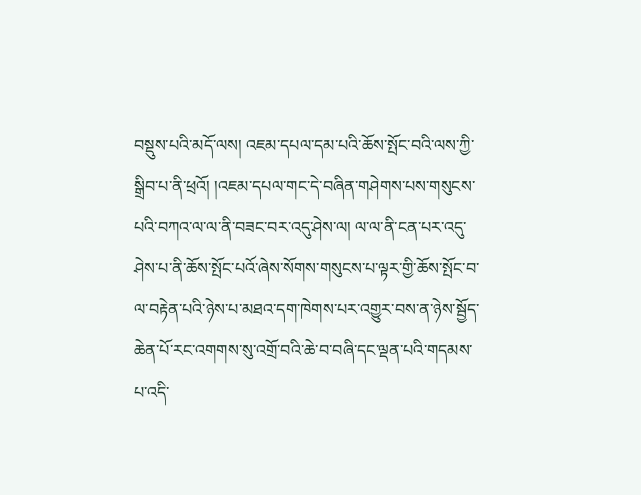བསྡུས་པའི་མདོ་ལས། འཇམ་དཔལ་དམ་པའི་ཆོས་སྤོང་བའི་ལས་ཀྱི་སྒྲིབ་པ་ནི་ཕྲའོ། །འཇམ་དཔལ་གང་དེ་བཞིན་གཤེགས་པས་གསུངས་པའི་བཀའ་ལ་ལ་ནི་བཟང་བར་འདུ་ཤེས་ལ། ལ་ལ་ནི་ངན་པར་འདུ་ཤེས་པ་ནི་ཆོས་སྤོང་པའོ་ཞེས་སོགས་གསུངས་པ་ལྟར་གྱི་ཆོས་སྤོང་བ་ལ་བརྟེན་པའི་ཉེས་པ་མཐའ་དག་ཁེགས་པར་འགྱུར་བས་ན་ཉེས་སྦྱོད་ཆེན་པོ་རང་འགགས་སུ་འགྲོ་བའི་ཆེ་བ་བཞི་དང་ལྡན་པའི་གདམས་པ་འདི་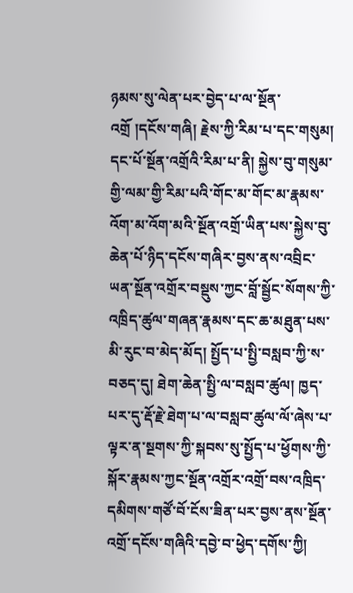ཉམས་སུ་ལེན་པར་བྱེད་པ་ལ་སྔོན་འགྲོ །དངོས་གཞི། རྗེས་ཀྱི་རིམ་པ་དང་གསུམ། དང་པོ་སྔོན་འགྲོའི་རིམ་པ་ནི། སྐྱེས་བུ་གསུམ་གྱི་ལམ་གྱི་རིམ་པའི་གོང་མ་གོང་མ་རྣམས་འོག་མ་འོག་མའི་སྔོན་འགྲོ་ཡིན་པས་སྐྱེས་བུ་ཆེན་པོ་ཉིད་དངོས་གཞིར་བྱས་ནས་འབྲིང་ཡན་སྔོན་འགྲོར་བསྡུས་ཀྱང་བློ་སྦྱོང་སོགས་ཀྱི་འཁྲིད་ཚུལ་གཞན་རྣམས་དང་ཆ་མཐུན་པས་མི་རུང་བ་མེད་མོད། སྤྱོད་པ་སྤྱི་བསླབ་ཀྱི་ས་བཅད་དུ། ཐེག་ཆེན་སྤྱི་ལ་བསླབ་ཚུལ། ཁྱད་པར་དུ་རྡོ་རྗེ་ཐེག་པ་ལ་བསླབ་ཚུལ་ལོ་ཞེས་པ་ལྟར་ན་སྔགས་ཀྱི་སྐབས་སུ་སྤྱོད་པ་ཕྱོགས་ཀྱི་སྐོར་རྣམས་ཀྱང་སྔོན་འགྲོར་འགྲོ་བས་འཁྲིད་དམིགས་གཙོ་བོ་ངོས་ཟིན་པར་བྱས་ནས་སྔོན་འགྲོ་དངོས་གཞིའི་དབྱེ་བ་ཕྱེད་དགོས་ཀྱི།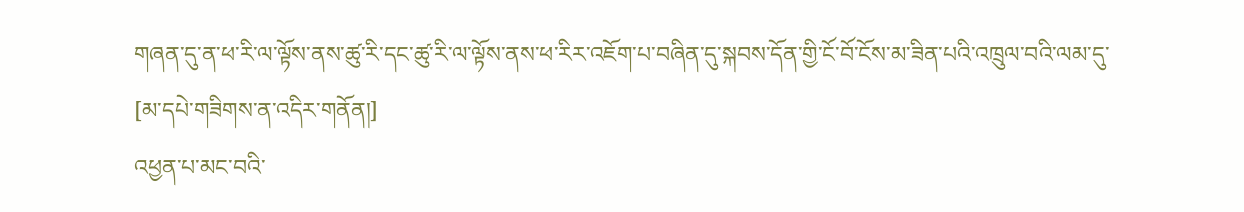གཞན་དུ་ན་ཕ་རི་ལ་ལྟོས་ནས་ཚུ་རི་དང་ཚུ་རི་ལ་ལྟོས་ནས་ཕ་རིར་འཇོག་པ་བཞིན་དུ་སྐབས་དོན་གྱི་ངོ་བོ་ངོས་མ་ཟིན་པའི་འཁྲུལ་བའི་ལམ་དུ་
[མ་དཔེ་གཟིགས་ན་འདིར་གནོན།]
འཕྱན་པ་མང་བའི་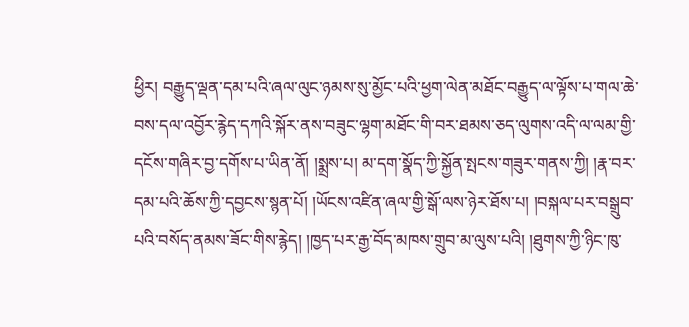ཕྱིར། བརྒྱུད་ལྡན་དམ་པའི་ཞལ་ལུང་ཉམས་སུ་མྱོང་པའི་ཕྱག་ལེན་མཐོང་བརྒྱུད་ལ་ལྟོས་པ་གལ་ཆེ་བས་དལ་འབྱོར་རྙེད་དཀའི་སྐོར་ནས་བཟུང་ལྷག་མཐོང་གི་བར་ཐམས་ཅད་ལུགས་འདི་ལ་ལམ་གྱི་དངོས་གཞིར་བྱ་དགོས་པ་ཡིན་ནོ། །སྨྲས་པ། མ་དག་སྣོད་ཀྱི་སྐྱོན་སྤངས་གཟུར་གནས་ཀྱི། །རྣ་བར་དམ་པའི་ཆོས་ཀྱི་དབྱངས་སྙན་པོ། །ཡོངས་འཛིན་ཞལ་གྱི་སྒོ་ལས་ཉེར་ཐོས་པ། །བསྐལ་པར་བསྒྲུབ་པའི་བསོད་ནམས་ཟོང་གིས་རྙེད། །ཁྱད་པར་རྒྱ་བོད་མཁས་གྲུབ་མ་ལུས་པའི། །ཐུགས་ཀྱི་ཉིང་ཁུ་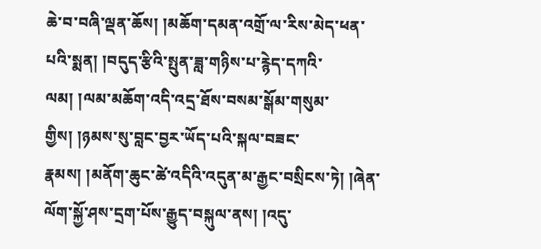ཆེ་བ་བཞི་ལྡན་ཆོས། །མཆོག་དམན་འགྲོ་ལ་རིས་མེད་ཕན་པའི་སྨན། །བདུད་རྩིའི་སྤུན་ཟླ་གཉིས་པ་རྙེད་དཀའི་ལམ། །ལམ་མཆོག་འདི་འདྲ་ཐོས་བསམ་སྒོམ་གསུམ་གྱིས། །ཉམས་སུ་བླང་བྱར་ཡོད་པའི་སྐལ་བཟང་རྣམས། །མནོག་ཆུང་ཚེ་འདིའི་འདུན་མ་རྒྱང་བསྲིངས་ཏེ། །ཞེན་ལོག་སྐྱོ་ཤས་དྲག་པོས་རྒྱུད་བསྐུལ་ནས། །འདུ་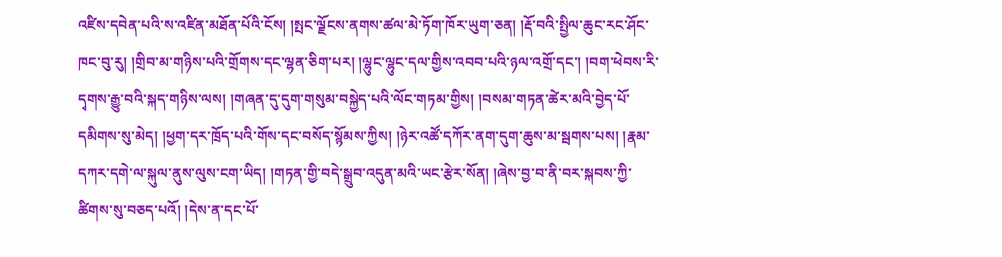འཛིས་དབེན་པའི་ས་འཛིན་མཐོན་པོའི་ངོས། །སྤང་ལྗོངས་ནགས་ཚལ་མེ་ཏོག་ཁོར་ཡུག་ཅན། །རྡོ་བའི་སྤྱིལ་ཆུང་རང་ཤོང་ཁང་བུ་རུ། །གྲིབ་མ་གཉིས་པའི་གྲོགས་དང་ལྷན་ཅིག་པར། །ལྷུང་ལྷུང་དལ་གྱིས་འབབ་པའི་ཉལ་འགྲོ་དང་། །བག་ཕེབས་རི་དྭགས་རྒྱུ་བའི་སྐད་གཉིས་ལས། །གཞན་དུ་དུག་གསུམ་བསྐྱེད་པའི་ལོང་གཏམ་གྱིས། །བསམ་གཏན་ཚེར་མའི་བྱེད་པོ་དམིགས་སུ་མེད། །ཕྱག་དར་ཁྲོད་པའི་གོས་དང་བསོད་སྙོམས་ཀྱིས། །ཉེར་འཚོ་དཀོར་ནག་དུག་ཆུས་མ་སྦགས་པས། །རྣམ་དཀར་དགེ་ལ་སྐུལ་ནུས་ལུས་ངག་ཡིད། །གཏན་གྱི་བདེ་སྒྲུབ་འདུན་མའི་ཡང་རྩེར་སོན། །ཞེས་བྱ་བ་ནི་བར་སྐབས་ཀྱི་ཚིགས་སུ་བཅད་པའོ། །དེས་ན་དང་པོ་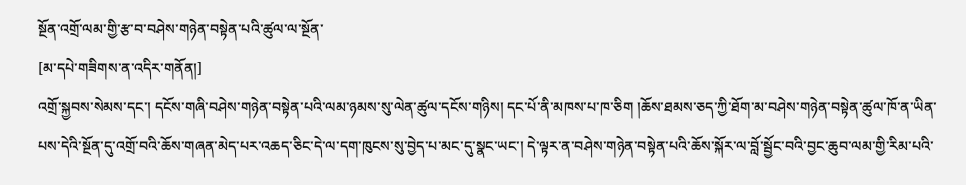སྔོན་འགྲོ་ལམ་གྱི་རྩ་བ་བཤེས་གཉེན་བསྟེན་པའི་ཚུལ་ལ་སྔོན་
[མ་དཔེ་གཟིགས་ན་འདིར་གནོན།]
འགྲོ་སྐྱབས་སེམས་དང་། དངོས་གཞི་བཤེས་གཉེན་བསྟེན་པའི་ལམ་ཉམས་སུ་ལེན་ཚུལ་དངོས་གཉིས། དང་པོ་ནི་མཁས་པ་ཁ་ཅིག །ཆོས་ཐམས་ཅད་ཀྱི་ཐོག་མ་བཤེས་གཉེན་བསྟེན་ཚུལ་ཁོ་ན་ཡིན་པས་དེའི་སྔོན་དུ་འགྲོ་བའི་ཆོས་གཞན་མེད་པར་འཆད་ཅིང་དེ་ལ་དག་ཁུངས་སུ་བྱེད་པ་མང་དུ་སྣང་ཡང་། དེ་ལྟར་ན་བཤེས་གཉེན་བསྟེན་པའི་ཆོས་སྐོར་ལ་བློ་སྦྱོང་བའི་བྱང་ཆུབ་ལམ་གྱི་རིམ་པའི་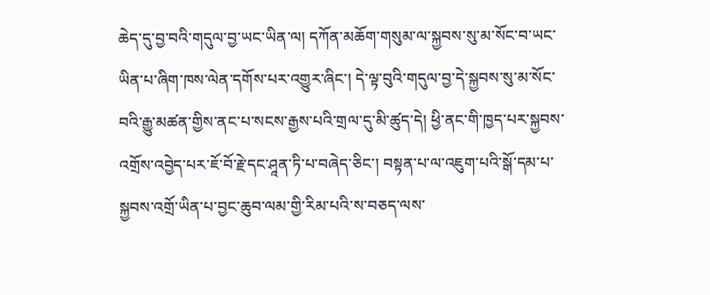ཆེད་དུ་བྱ་བའི་གདུལ་བྱ་ཡང་ཡིན་ལ། དཀོན་མཆོག་གསུམ་ལ་སྐྱབས་སུ་མ་སོང་བ་ཡང་ཡིན་པ་ཞིག་ཁས་ལེན་དགོས་པར་འགྱུར་ཞིང་། དེ་ལྟ་བུའི་གདུལ་བྱ་དེ་སྐྱབས་སུ་མ་སོང་བའི་རྒྱུ་མཚན་གྱིས་ནང་པ་སངས་རྒྱས་པའི་གྲལ་དུ་མི་ཚུད་དེ། ཕྱི་ནང་གི་ཁྱད་པར་སྐྱབས་འགྲོས་འབྱེད་པར་ཇོ་བོ་རྗེ་དང་ཤཱན་ཏི་པ་བཞེད་ཅིང་། བསྟན་པ་ལ་འཇུག་པའི་སྒོ་དམ་པ་སྐྱབས་འགྲོ་ཡིན་པ་བྱང་ཆུབ་ལམ་གྱི་རིམ་པའི་ས་བཅད་ལས་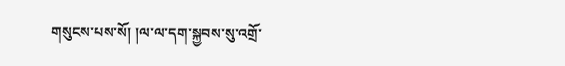གསུངས་པས་སོ། །ལ་ལ་དག་སྐྱབས་སུ་འགྲོ་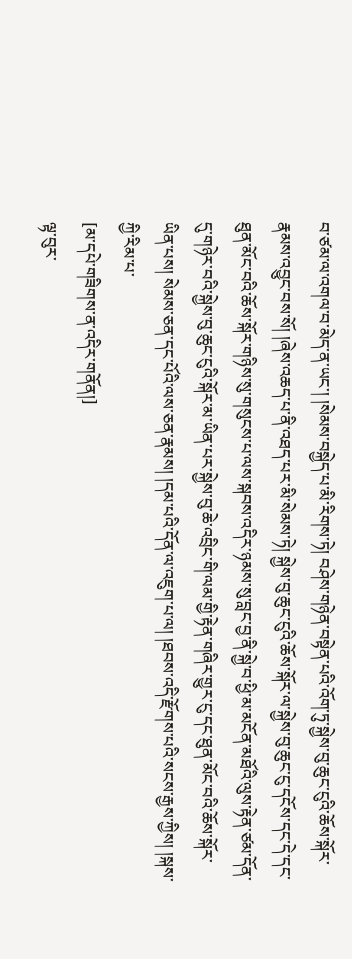བ་ཙམ་ལ་འགལ་བ་མེད་ན་ཡང་། །སེམས་བསྐྱེད་པ་མི་རིགས་ཏེ། བཤེས་གཉེན་བསྟེན་པའི་འོག་ཏུ་སྐྱེས་བུ་ཆུང་ངུའི་ཆོས་སྐོར་རྣམས་འབྱུང་བས་སོ། །ཞེས་འཆད་པ་ནི་འཐད་པར་མི་སེམས་ཏེ། སྐྱེས་བུ་ཆུང་ངུའི་ཆོས་སྐོར་ལ་སྐྱེས་བུ་ཆུང་ངུ་དངོས་དང་དེ་དང་ཐུན་མོང་བའི་ཆོས་སྐོར་གཉིས་སུ་གསུངས་པ་ལས་སྐབས་འདིར་ཉམས་སུ་བླང་བྱ་ནི་སྐྱེ་བ་ཕྱི་མ་མངོན་མཐོའི་ལུས་རྟེན་ཙམ་དོན་དུ་གཉེར་བའི་སྐྱེས་བུ་ཆུང་ངུའི་སྐོར་མ་ཡིན་པར་སྐྱེས་བུ་ཆེ་འབྲིང་གི་ལམ་གྱི་རྟེན་གཞིར་གྱུར་ངུ་དང་ཐུན་མོང་བའི་ཆོས་སྐོར་ཡིན་པས། སེམས་ཅན་དང་པོའི་ལས་ཅན་རྣམས། །དམ་པའི་དོན་ལ་འཇུག་པ་ལ། །ཐབས་འདི་རྫོགས་པའི་སངས་རྒྱས་ཀྱིས། །སྐས་ཀྱི་རིམ་པ་
[མ་དཔེ་གཟིགས་ན་འདིར་གནོན།]
ལྟ་བུར་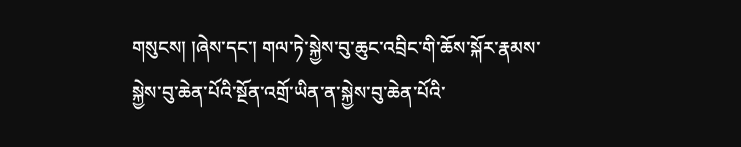གསུངས། །ཞེས་དང་། གལ་ཏེ་སྐྱེས་བུ་ཆུང་འབྲིང་གི་ཆོས་སྐོར་རྣམས་སྐྱེས་བུ་ཆེན་པོའི་སྔོན་འགྲོ་ཡིན་ན་སྐྱེས་བུ་ཆེན་པོའི་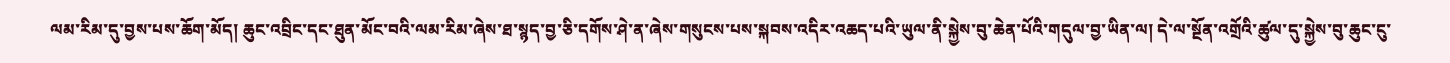ལམ་རིམ་དུ་བྱས་པས་ཆོག་མོད། ཆུང་འབྲིང་དང་ཐུན་མོང་བའི་ལམ་རིམ་ཞེས་ཐ་སྙད་བྱ་ཅི་དགོས་ཤེ་ན་ཞེས་གསུངས་པས་སྐབས་འདིར་འཆད་པའི་ཡུལ་ནི་སྐྱེས་བུ་ཆེན་པོའི་གདུལ་བྱ་ཡིན་ལ། དེ་ལ་སྔོན་འགྲོའི་ཚུལ་དུ་སྐྱེས་བུ་ཆུང་ངུ་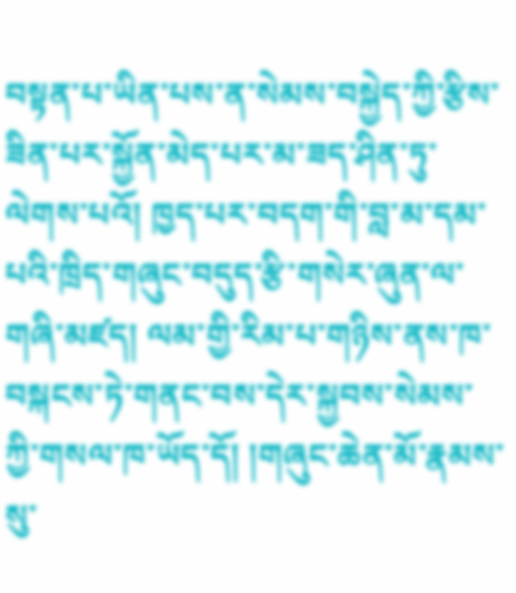བསྟན་པ་ཡིན་པས་ན་སེམས་བསྐྱེད་ཀྱི་རྩིས་ཟིན་པར་སྐྱོན་མེད་པར་མ་ཟད་ཤིན་ཏུ་ལེགས་པའོ། ཁྱད་པར་བདག་གི་བླ་མ་དམ་པའི་ཁྲིད་གཞུང་བདུད་རྩི་གསེར་ཞུན་ལ་གཞི་མཛད། ལམ་གྱི་རིམ་པ་གཉིས་ནས་ཁ་བསྐངས་ཏེ་གནང་བས་དེར་སྐྱབས་སེམས་ཀྱི་གསལ་ཁ་ཡོད་དོ། །གཞུང་ཆེན་མོ་རྣམས་སུ་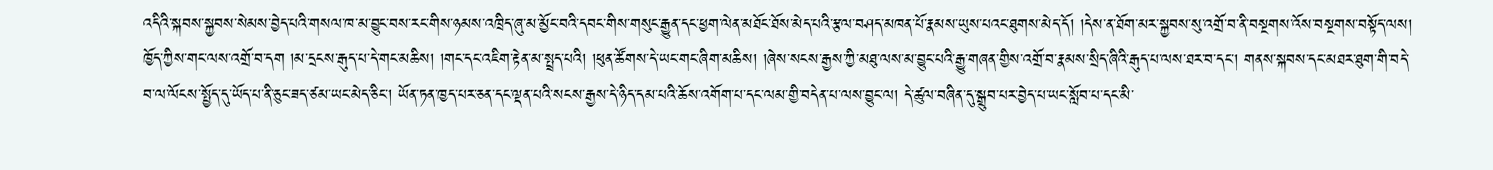འདིའི་སྐབས་སྐྱབས་སེམས་བྱེད་པའི་གསལ་ཁ་མ་བྱུང་བས་རང་གིས་ཉམས་འཁྲིད་ཞུ་མ་མྱོང་བའི་དབང་གིས་གསུང་རྒྱུན་དང་ཕྱག་ལེན་མཐོང་ཐོས་མེད་པའི་རྩལ་བཤད་མཁན་པོ་རྣམས་ཡུས་པའང་ཐུགས་མེད་དོ། །དེས་ན་ཐོག་མར་སྐྱབས་སུ་འགྲོ་བ་ནི་བསྔགས་འོས་བསྔགས་བསྟོད་ལས། ཁྱོད་ཀྱིས་གང་ལས་འགྲོ་བ་དག །མ་དྲངས་རྒུད་པ་དེ་གང་མཆིས། །གང་དང་འཇིག་རྟེན་མ་སྤྲད་པའི། །ཕུན་ཚོགས་དེ་ཡང་གང་ཞིག་མཆིས། །ཞེས་སངས་རྒྱས་ཀྱི་མཐུ་ལས་མ་བྱུང་པའི་རྒྱུ་གཞན་གྱིས་འགྲོ་བ་རྣམས་སྲིད་ཞིའི་རྒུད་པ་ལས་ཐར་བ་དང་། གནས་སྐབས་དང་མཐར་ཐུག་གི་བདེ་བ་ལ་ལོངས་སྤྱོད་དུ་ཡོད་པ་ནི་ཅུང་ཟད་ཙམ་ཡང་མེད་ཅིང་། ཡོན་ཏན་ཁྱད་པར་ཅན་དང་ལྡན་པའི་སངས་རྒྱས་དེ་ཉིད་དམ་པའི་ཆོས་འགོག་པ་དང་ལམ་གྱི་བདེན་པ་ལས་བྱུང་ལ། དེ་ཚུལ་བཞིན་དུ་སྒྲུབ་པར་བྱེད་པ་ཡང་སློབ་པ་དང་མི་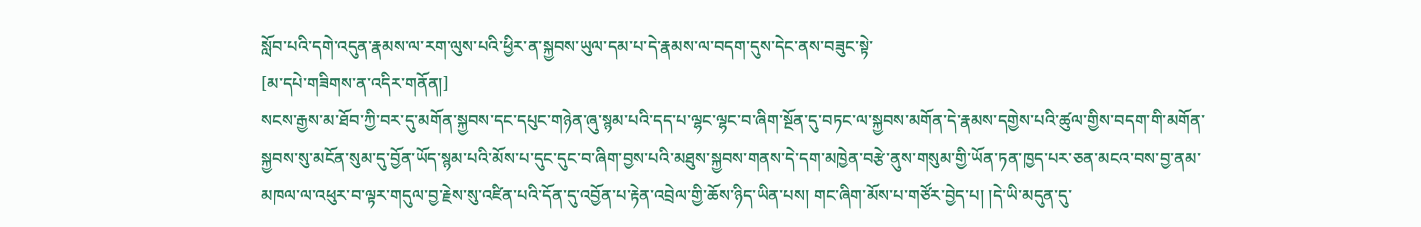སློབ་པའི་དགེ་འདུན་རྣམས་ལ་རག་ལུས་པའི་ཕྱིར་ན་སྐྱབས་ཡུལ་དམ་པ་དེ་རྣམས་ལ་བདག་དུས་དེང་ནས་བཟུང་སྟེ་
[མ་དཔེ་གཟིགས་ན་འདིར་གནོན།]
སངས་རྒྱས་མ་ཐོབ་ཀྱི་བར་དུ་མགོན་སྐྱབས་དང་དཔུང་གཉེན་ཞུ་སྙམ་པའི་དད་པ་ལྷང་ལྷང་བ་ཞིག་སྔོན་དུ་བཏང་ལ་སྐྱབས་མགོན་དེ་རྣམས་དགྱེས་པའི་ཚུལ་གྱིས་བདག་གི་མགོན་སྐྱབས་སུ་མངོན་སུམ་དུ་བྱོན་ཡོད་སྙམ་པའི་མོས་པ་དུང་དུང་བ་ཞིག་བྱས་པའི་མཐུས་སྐྱབས་གནས་དེ་དག་མཁྱེན་བརྩེ་ནུས་གསུམ་གྱི་ཡོན་ཏན་ཁྱད་པར་ཅན་མངའ་བས་བྱ་ནམ་མཁལ་ལ་འཕུར་བ་ལྟར་གདུལ་བྱ་རྗེས་སུ་འཛིན་པའི་དོན་དུ་འབྱོན་པ་རྟེན་འབྲེལ་གྱི་ཆོས་ཉིད་ཡིན་པས། གང་ཞིག་མོས་པ་གཙོར་བྱེད་པ། །དེ་ཡི་མདུན་དུ་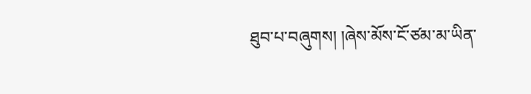ཐུབ་པ་བཞུགས། །ཞེས་མོས་ངོ་ཙམ་མ་ཡིན་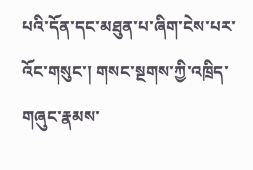པའི་དོན་དང་མཐུན་པ་ཞིག་ངེས་པར་འོང་གསུང་། གསང་སྔགས་ཀྱི་འཁྲིད་གཞུང་རྣམས་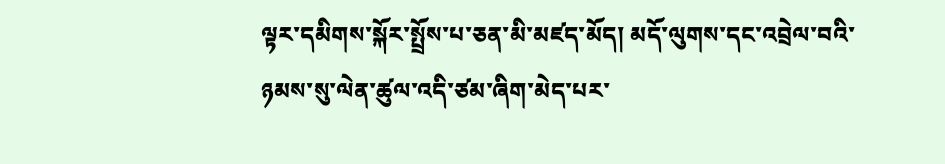ལྟར་དམིགས་སྐོར་སྤྲོས་པ་ཅན་མི་མཛད་མོད། མདོ་ལུགས་དང་འབྲེལ་བའི་ཉམས་སུ་ལེན་ཚུལ་འདི་ཙམ་ཞིག་མེད་པར་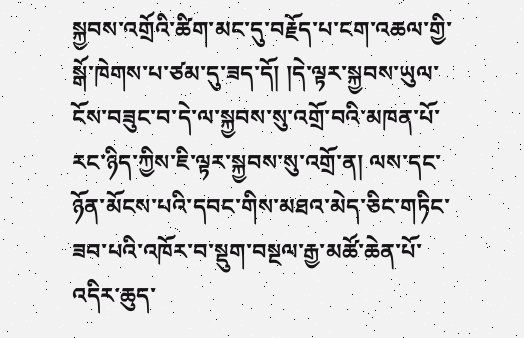སྐྱབས་འགྲོའི་ཚིག་མང་དུ་བརྗོད་པ་ངག་འཆལ་གྱི་སྒོ་ཁེགས་པ་ཙམ་དུ་ཟད་དོ། །དེ་ལྟར་སྐྱབས་ཡུལ་ངོས་བཟུང་བ་དེ་ལ་སྐྱབས་སུ་འགྲོ་བའི་མཁན་པོ་རང་ཉིད་ཀྱིས་ཇི་ལྟར་སྐྱབས་སུ་འགྲོ་ན། ལས་དང་ཉོན་མོངས་པའི་དབང་གིས་མཐའ་མེད་ཅིང་གཏིང་ཟབ་པའི་འཁོར་བ་སྡུག་བསྔལ་རྒྱ་མཚོ་ཆེན་པོ་འདིར་ཆུད་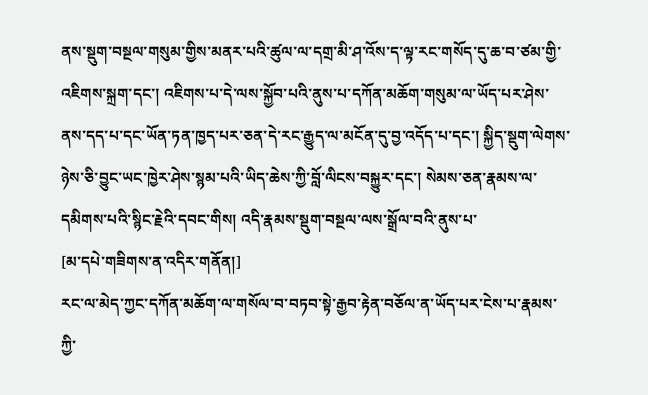ནས་སྡུག་བསྔལ་གསུམ་གྱིས་མནར་པའི་ཚུལ་ལ་དགྲ་མི་ཤ་འོས་ད་ལྟ་རང་གསོད་དུ་ཆ་བ་ཙམ་གྱི་འཇིགས་སྐྲག་དང་། འཇིགས་པ་དེ་ལས་སྐྱོབ་པའི་ནུས་པ་དཀོན་མཆོག་གསུམ་ལ་ཡོད་པར་ཤེས་ནས་དད་པ་དང་ཡོན་ཏན་ཁྱད་པར་ཅན་དེ་རང་རྒྱུད་ལ་མངོན་དུ་བྱ་འདོད་པ་དང་། སྐྱིད་སྡུག་ལེགས་ཉེས་ཅི་བྱུང་ཡང་ཁྱེར་ཤེས་སྙམ་པའི་ཡིད་ཆེས་ཀྱི་བློ་ལིངས་བསྐྱུར་དང་། སེམས་ཅན་རྣམས་ལ་དམིགས་པའི་སྙིང་རྗེའི་དབང་གིས། འདི་རྣམས་སྡུག་བསྔལ་ལས་སྒྲོལ་བའི་ནུས་པ་
[མ་དཔེ་གཟིགས་ན་འདིར་གནོན།]
རང་ལ་མེད་ཀྱང་དཀོན་མཆོག་ལ་གསོལ་བ་བཏབ་སྟེ་རྒྱབ་རྟེན་བཅོལ་ན་ཡོད་པར་ངེས་པ་རྣམས་ཀྱི་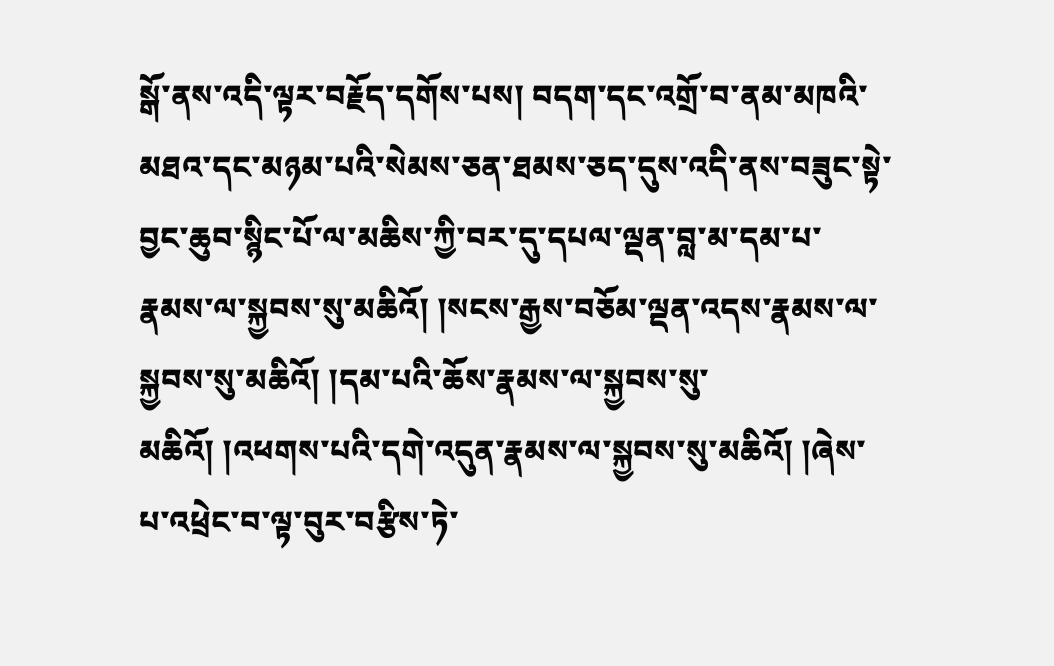སྒོ་ནས་འདི་ལྟར་བརྗོད་དགོས་པས། བདག་དང་འགྲོ་བ་ནམ་མཁའི་མཐའ་དང་མཉམ་པའི་སེམས་ཅན་ཐམས་ཅད་དུས་འདི་ནས་བཟུང་སྟེ་བྱང་ཆུབ་སྙིང་པོ་ལ་མཆིས་ཀྱི་བར་དུ་དཔལ་ལྡན་བླ་མ་དམ་པ་རྣམས་ལ་སྐྱབས་སུ་མཆིའོ། །སངས་རྒྱས་བཅོམ་ལྡན་འདས་རྣམས་ལ་སྐྱབས་སུ་མཆིའོ། །དམ་པའི་ཆོས་རྣམས་ལ་སྐྱབས་སུ་མཆིའོ། །འཕགས་པའི་དགེ་འདུན་རྣམས་ལ་སྐྱབས་སུ་མཆིའོ། །ཞེས་པ་འཕྲེང་བ་ལྟ་བུར་བརྩིས་ཏེ་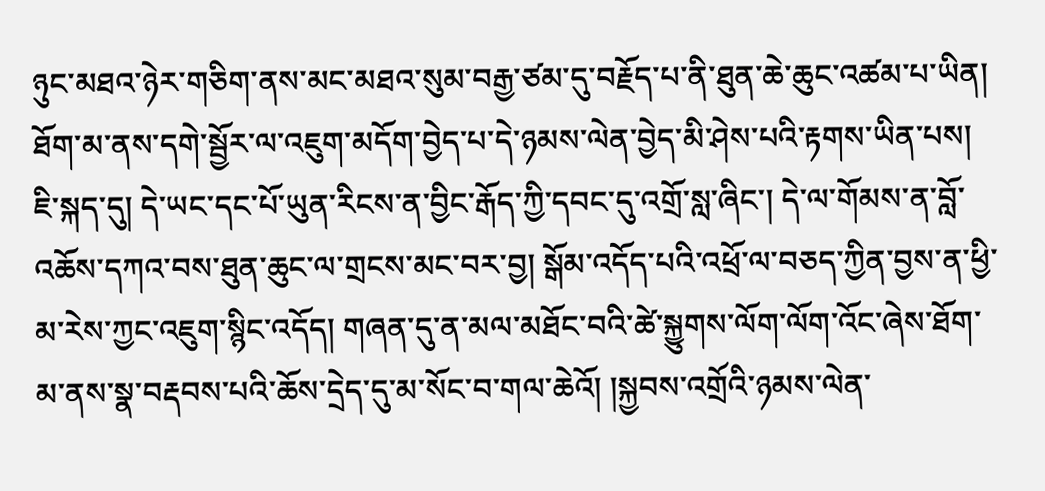ཉུང་མཐའ་ཉེར་གཅིག་ནས་མང་མཐའ་སུམ་བརྒྱ་ཙམ་དུ་བརྗོད་པ་ནི་ཐུན་ཆེ་ཆུང་འཚམ་པ་ཡིན། ཐོག་མ་ནས་དགེ་སྦྱོར་ལ་འཇུག་མདོག་བྱེད་པ་དེ་ཉམས་ལེན་བྱེད་མི་ཤེས་པའི་རྟགས་ཡིན་པས། ཇི་སྐད་དུ། དེ་ཡང་དང་པོ་ཡུན་རིངས་ན་བྱིང་རྒོད་ཀྱི་དབང་དུ་འགྲོ་སླ་ཞིང་། དེ་ལ་གོམས་ན་བློ་འཆོས་དཀའ་བས་ཐུན་ཆུང་ལ་གྲངས་མང་བར་བྱ། སྒོམ་འདོད་པའི་འཕྲོ་ལ་བཅད་ཀྱིན་བྱས་ན་ཕྱི་མ་རེས་ཀྱང་འཇུག་སྙིང་འདོད། གཞན་དུ་ན་མལ་མཐོང་བའི་ཚེ་སྐྱུགས་ལོག་ལོག་འོང་ཞེས་ཐོག་མ་ནས་སྣ་བརྡབས་པའི་ཆོས་དྲེད་དུ་མ་སོང་བ་གལ་ཆེའོ། །སྐྱབས་འགྲོའི་ཉམས་ལེན་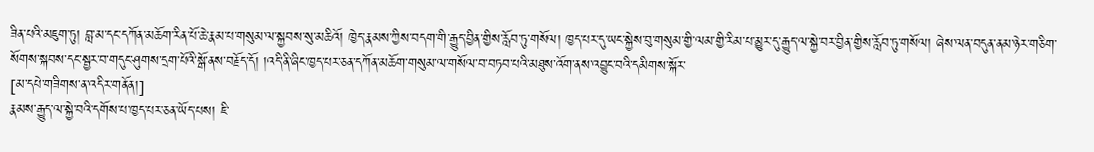ཟིན་པའི་མཇུག་ཏུ། བླ་མ་དང་དཀོན་མཆོག་རིན་པོ་ཆེ་རྣམ་པ་གསུམ་ལ་སྐྱབས་སུ་མཆིའོ། ཁྱེད་རྣམས་ཀྱིས་བདག་གི་རྒྱུད་བྱིན་གྱིས་རློབ་ཏུ་གསོལ། ཁྱད་པར་དུ་ཡང་སྐྱེས་བུ་གསུམ་གྱི་ལམ་གྱི་རིམ་པ་མྱུར་དུ་རྒྱུད་ལ་སྐྱེ་བར་བྱིན་གྱིས་རློབ་ཏུ་གསོལ། ཞེས་ལན་བདུན་ནམ་ཉེར་གཅིག་སོགས་སྐབས་དང་སྦྱར་བ་གདུང་ཤུགས་དྲག་པོའི་སྒོ་ནས་བརྗོད་དོ། །འདི་ནི་ཞིང་ཁྱད་པར་ཅན་དཀོན་མཆོག་གསུམ་ལ་གསོལ་བ་བཏབ་པའི་མཐུས་འོག་ནས་འབྱུང་བའི་དམིགས་སྐོར་
[མ་དཔེ་གཟིགས་ན་འདིར་གནོན།]
རྣམས་རྒྱུད་ལ་སྐྱེ་བའི་དགོས་པ་ཁྱད་པར་ཅན་ཡོད་པས། ཇི་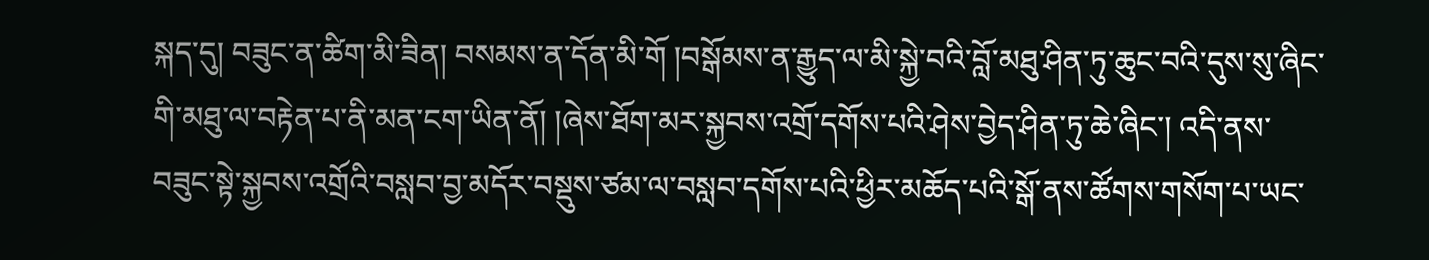སྐད་དུ། བཟུང་ན་ཚིག་མི་ཟིན། བསམས་ན་དོན་མི་གོ །བསྒོམས་ན་རྒྱུད་ལ་མི་སྐྱེ་བའི་བློ་མཐུ་ཤིན་ཏུ་ཆུང་བའི་དུས་སུ་ཞིང་གི་མཐུ་ལ་བརྟེན་པ་ནི་མན་ངག་ཡིན་ནོ། །ཞེས་ཐོག་མར་སྐྱབས་འགྲོ་དགོས་པའི་ཤེས་བྱེད་ཤིན་ཏུ་ཆེ་ཞིང་། འདི་ནས་བཟུང་སྟེ་སྐྱབས་འགྲོའི་བསླབ་བྱ་མདོར་བསྡུས་ཙམ་ལ་བསླབ་དགོས་པའི་ཕྱིར་མཆོད་པའི་སྒོ་ནས་ཚོགས་གསོག་པ་ཡང་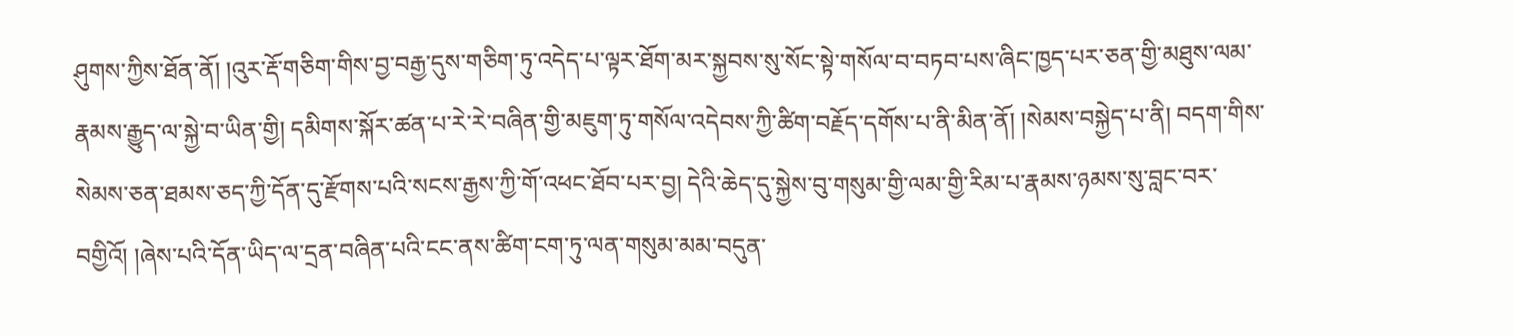ཤུགས་ཀྱིས་ཐོན་ནོ། །འུར་རྡོ་གཅིག་གིས་བྱ་བརྒྱ་དུས་གཅིག་ཏུ་འདེད་པ་ལྟར་ཐོག་མར་སྐྱབས་སུ་སོང་སྟེ་གསོལ་བ་བཏབ་པས་ཞིང་ཁྱད་པར་ཅན་གྱི་མཐུས་ལམ་རྣམས་རྒྱུད་ལ་སྐྱེ་བ་ཡིན་གྱི། དམིགས་སྐོར་ཚན་པ་རེ་རེ་བཞིན་གྱི་མཇུག་ཏུ་གསོལ་འདེབས་ཀྱི་ཚིག་བརྗོད་དགོས་པ་ནི་མིན་ནོ། །སེམས་བསྐྱེད་པ་ནི། བདག་གིས་སེམས་ཅན་ཐམས་ཅད་ཀྱི་དོན་དུ་རྫོགས་པའི་སངས་རྒྱས་ཀྱི་གོ་འཕང་ཐོབ་པར་བྱ། དེའི་ཆེད་དུ་སྐྱེས་བུ་གསུམ་གྱི་ལམ་གྱི་རིམ་པ་རྣམས་ཉམས་སུ་བླང་བར་བགྱིའོ། །ཞེས་པའི་དོན་ཡིད་ལ་དྲན་བཞིན་པའི་ངང་ནས་ཚིག་ངག་ཏུ་ལན་གསུམ་མམ་བདུན་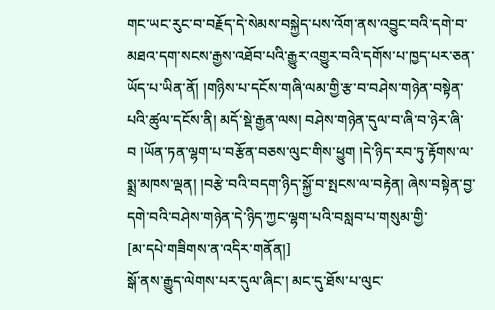གང་ཡང་རུང་བ་བརྗོད་དེ་སེམས་བསྐྱེད་པས་འོག་ནས་འབྱུང་བའི་དགེ་བ་མཐའ་དག་སངས་རྒྱས་འཐོབ་པའི་རྒྱུར་འགྱུར་བའི་དགོས་པ་ཁྱད་པར་ཅན་ཡོད་པ་ཡིན་ནོ། །གཉིས་པ་དངོས་གཞི་ལམ་གྱི་རྩ་བ་བཤེས་གཉེན་བསྟེན་པའི་ཚུལ་དངོས་ནི། མདོ་སྡེ་རྒྱན་ལས། བཤེས་གཉེན་དུལ་བ་ཞི་བ་ཉེར་ཞི་བ །ཡོན་ཏན་ལྷག་པ་བརྩོན་བཅས་ལུང་གིས་ཕྱུག །དེ་ཉིད་རབ་ཏུ་རྟོགས་ལ་སྨྲ་མཁས་ལྡན། །བརྩེ་བའི་བདག་ཉིད་སྐྱོ་བ་སྤངས་ལ་བརྟེན། ཞེས་བསྟེན་བྱ་དགེ་བའི་བཤེས་གཉེན་དེ་ཉིད་ཀྱང་ལྷག་པའི་བསླབ་པ་གསུམ་གྱི་
[མ་དཔེ་གཟིགས་ན་འདིར་གནོན།]
སྒོ་ནས་རྒྱུད་ལེགས་པར་དུལ་ཞིང་། མང་དུ་ཐོས་པ་ལུང་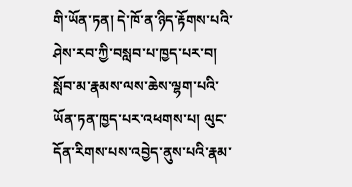གི་ཡོན་ཏན། དེ་ཁོ་ན་ཉིད་རྟོགས་པའི་ཤེས་རབ་ཀྱི་བསླབ་པ་ཁྱད་པར་བ། སློབ་མ་རྣམས་ལས་ཆེས་ལྷག་པའི་ཡོན་ཏན་ཁྱད་པར་འཕགས་པ། ལུང་དོན་རིགས་པས་འབྱེད་ནུས་པའི་རྣམ་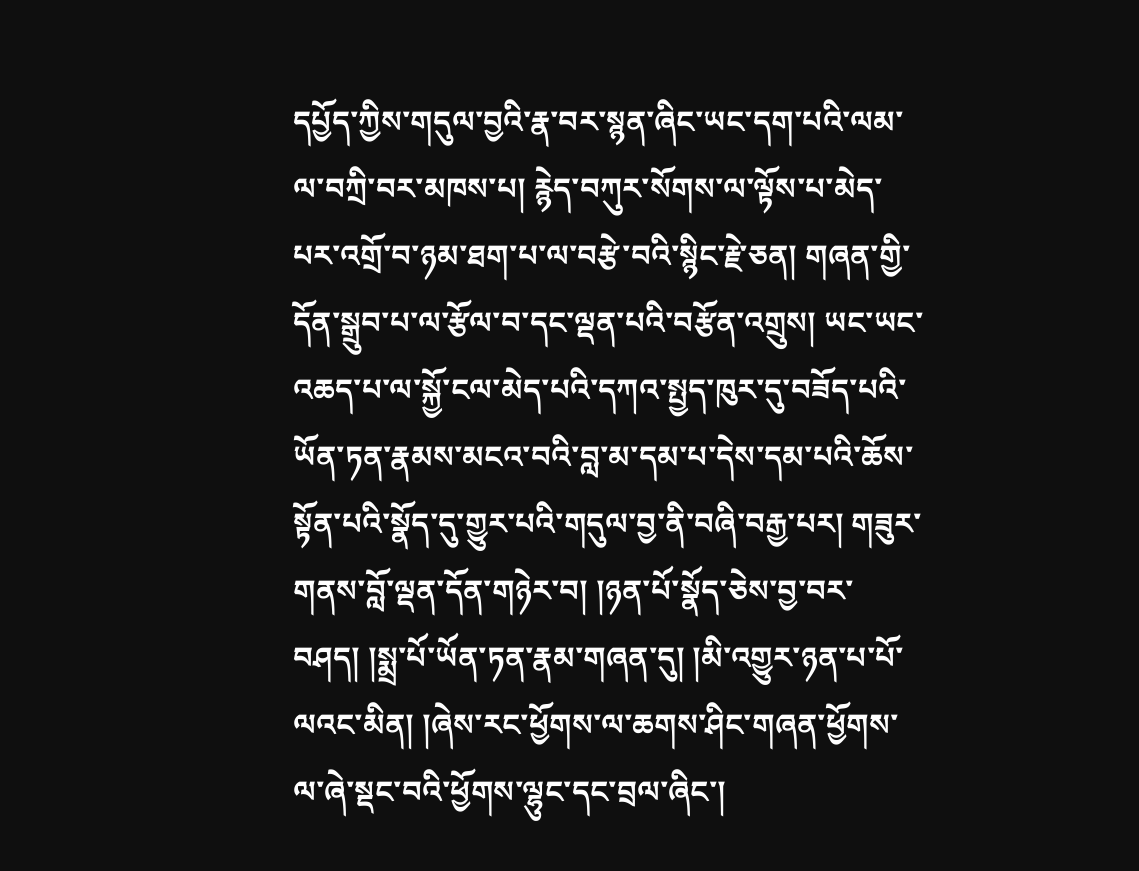དཔྱོད་ཀྱིས་གདུལ་བྱའི་རྣ་བར་སྙན་ཞིང་ཡང་དག་པའི་ལམ་ལ་བཀྲི་བར་མཁས་པ། རྙེད་བཀུར་སོགས་ལ་ལྟོས་པ་མེད་པར་འགྲོ་བ་ཉམ་ཐག་པ་ལ་བརྩེ་བའི་སྙིང་རྗེ་ཅན། གཞན་གྱི་དོན་སྒྲུབ་པ་ལ་རྩོལ་བ་དང་ལྡན་པའི་བརྩོན་འགྲུས། ཡང་ཡང་འཆད་པ་ལ་སྐྱོ་ངལ་མེད་པའི་དཀའ་སྤྱད་ཁུར་དུ་བཟོད་པའི་ཡོན་ཏན་རྣམས་མངའ་བའི་བླ་མ་དམ་པ་དེས་དམ་པའི་ཆོས་སྟོན་པའི་སྣོད་དུ་གྱུར་པའི་གདུལ་བྱ་ནི་བཞི་བརྒྱ་པར། གཟུར་གནས་བློ་ལྡན་དོན་གཉེར་བ། །ཉན་པོ་སྣོད་ཅེས་བྱ་བར་བཤད། །སྨྲ་པོ་ཡོན་ཏན་རྣམ་གཞན་དུ། །མི་འགྱུར་ཉན་པ་པོ་ལའང་མིན། །ཞེས་རང་ཕྱོགས་ལ་ཆགས་ཤིང་གཞན་ཕྱོགས་ལ་ཞེ་སྡང་བའི་ཕྱོགས་ལྷུང་དང་བྲལ་ཞིང་།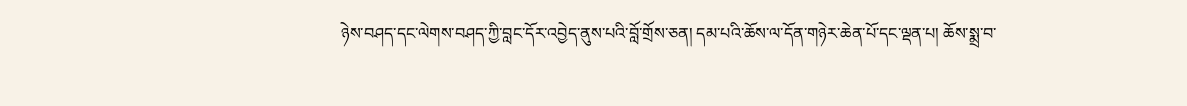ཉེས་བཤད་དང་ལེགས་བཤད་ཀྱི་བླང་དོར་འབྱེད་ནུས་པའི་བློ་གྲོས་ཅན། དམ་པའི་ཆོས་ལ་དོན་གཉེར་ཆེན་པོ་དང་ལྡན་པ། ཆོས་སྨྲ་བ་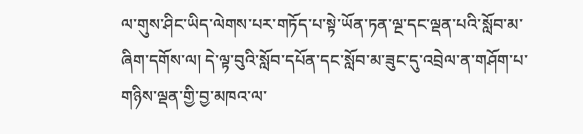ལ་གུས་ཤིང་ཡིད་ལེགས་པར་གཏོད་པ་སྟེ་ཡོན་ཏན་ལྔ་དང་ལྡན་པའི་སློབ་མ་ཞིག་དགོས་ལ། དེ་ལྟ་བུའི་སློབ་དཔོན་དང་སློབ་མ་ཟུང་དུ་འབྲེལ་ན་གཤོག་པ་གཉིས་ལྡན་གྱི་བྱ་མཁའ་ལ་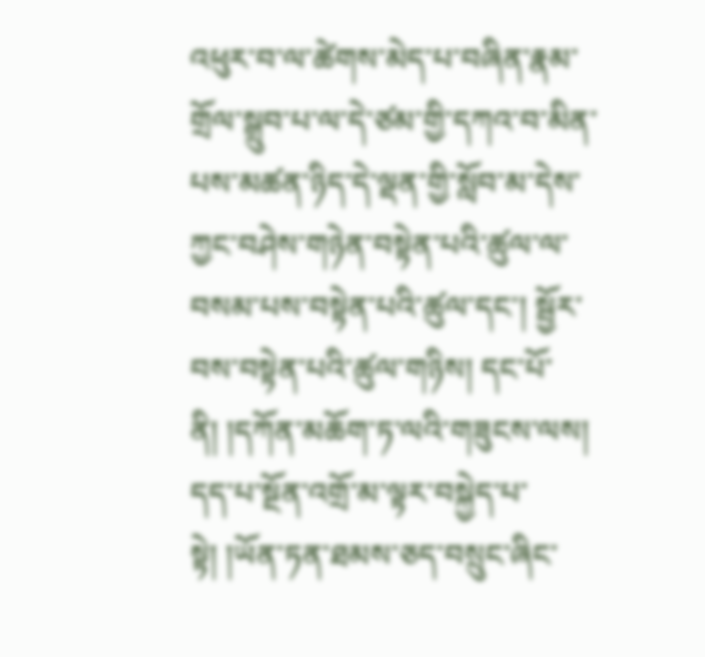འཕུར་བ་ལ་ཚེགས་མེད་པ་བཞིན་རྣམ་གྲོལ་སྒྲུབ་པ་ལ་དེ་ཙམ་གྱི་དཀའ་བ་མིན་པས་མཚན་ཉིད་དེ་ལྡན་གྱི་སློབ་མ་དེས་ཀྱང་བཤེས་གཉེན་བསྟེན་པའི་ཚུལ་ལ་བསམ་པས་བསྟེན་པའི་ཚུལ་དང་། སྦྱོར་བས་བསྟེན་པའི་ཚུལ་གཉིས། དང་པོ་ནི། །དཀོན་མཆོག་ཏ་ལའི་གཟུངས་ལས། དད་པ་སྔོན་འགྲོ་མ་ལྟར་བསྐྱེད་པ་སྟེ། །ཡོན་ཏན་ཐམས་ཅད་བསྲུང་ཞིང་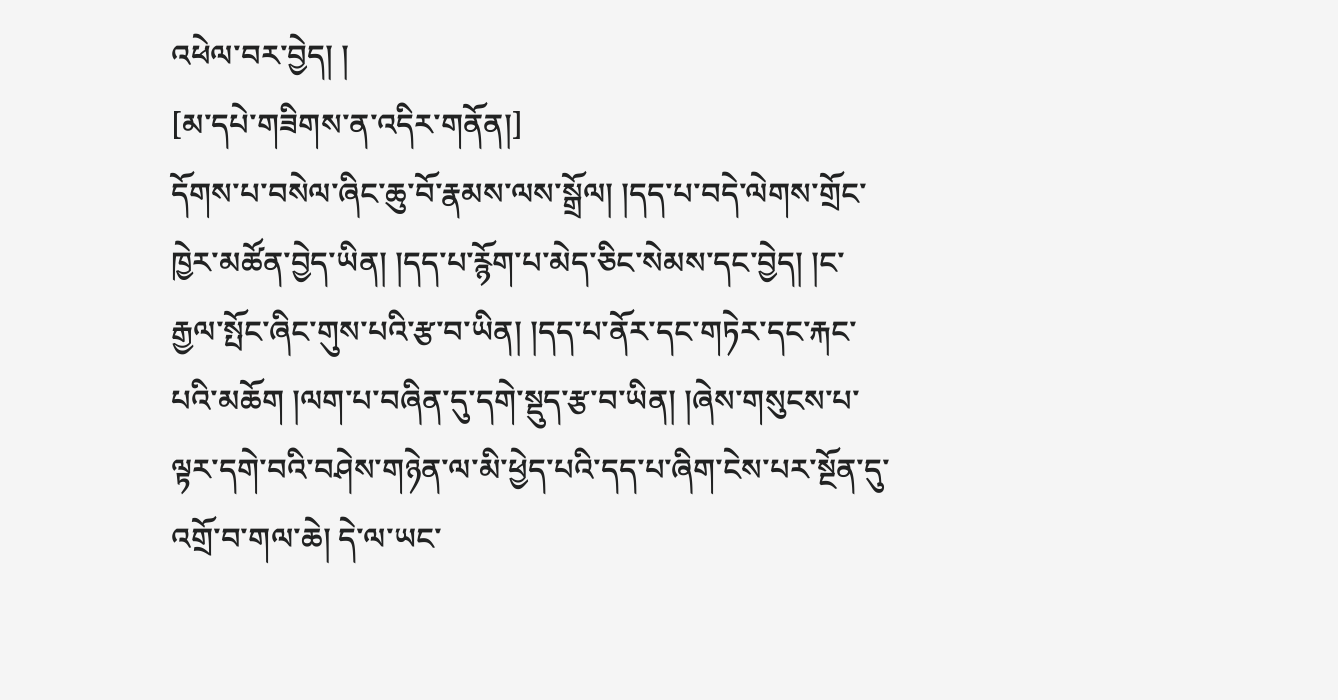འཕེལ་བར་བྱེད། །
[མ་དཔེ་གཟིགས་ན་འདིར་གནོན།]
དོགས་པ་བསེལ་ཞིང་ཆུ་བོ་རྣམས་ལས་སྒྲོལ། །དད་པ་བདེ་ལེགས་གྲོང་ཁྱེར་མཚོན་བྱེད་ཡིན། །དད་པ་རྙོག་པ་མེད་ཅིང་སེམས་དང་བྱེད། །ང་རྒྱལ་སྤོང་ཞིང་གུས་པའི་རྩ་བ་ཡིན། །དད་པ་ནོར་དང་གཏེར་དང་རྐང་པའི་མཆོག །ལག་པ་བཞིན་དུ་དགེ་སྡུད་རྩ་བ་ཡིན། །ཞེས་གསུངས་པ་ལྟར་དགེ་བའི་བཤེས་གཉེན་ལ་མི་ཕྱེད་པའི་དད་པ་ཞིག་ངེས་པར་སྔོན་དུ་འགྲོ་བ་གལ་ཆེ། དེ་ལ་ཡང་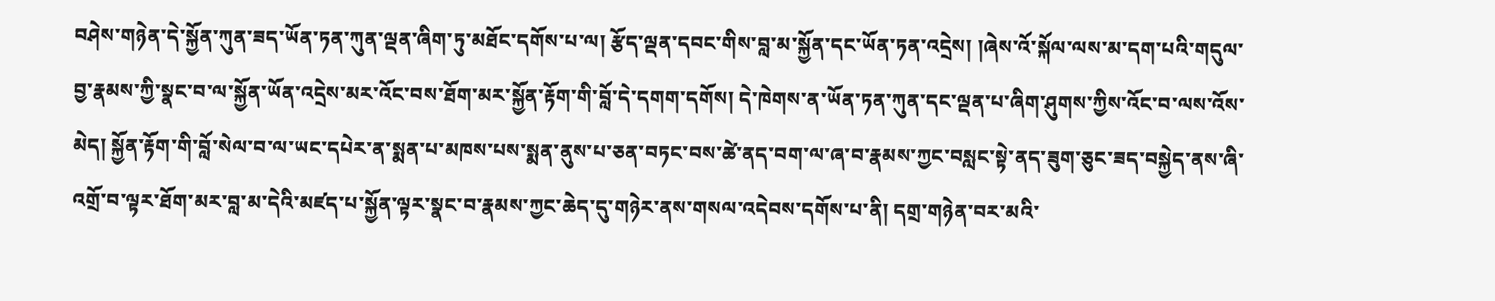བཤེས་གཉེན་དེ་སྐྱོན་ཀུན་ཟད་ཡོན་ཏན་ཀུན་ལྡན་ཞིག་ཏུ་མཐོང་དགོས་པ་ལ། རྩོད་ལྡན་དབང་གིས་བླ་མ་སྐྱོན་དང་ཡོན་ཏན་འདྲེས། །ཞེས་འོ་སྐོལ་ལས་མ་དག་པའི་གདུལ་བྱ་རྣམས་ཀྱི་སྣང་བ་ལ་སྐྱོན་ཡོན་འདྲེས་མར་འོང་བས་ཐོག་མར་སྐྱོན་རྟོག་གི་བློ་དེ་དགག་དགོས། དེ་ཁེགས་ན་ཡོན་ཏན་ཀུན་དང་ལྡན་པ་ཞིག་ཤུགས་ཀྱིས་འོང་བ་ལས་འོས་མེད། སྐྱོན་རྟོག་གི་བློ་སེལ་བ་ལ་ཡང་དཔེར་ན་སྨན་པ་མཁས་པས་སྨན་ནུས་པ་ཅན་བཏང་བས་ཚེ་ནད་བག་ལ་ཞ་བ་རྣམས་ཀྱང་བསླང་སྟེ་ནད་ཟུག་ཅུང་ཟད་བསྐྱེད་ནས་ཞི་འགྲོ་བ་ལྟར་ཐོག་མར་བླ་མ་དེའི་མཛད་པ་སྐྱོན་ལྟར་སྣང་བ་རྣམས་ཀྱང་ཆེད་དུ་གཉེར་ནས་གསལ་འདེབས་དགོས་པ་ནི། དགྲ་གཉེན་བར་མའི་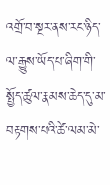འགྲོ་བ་སྔར་ནས་རང་ཉིད་ལ་རྒྱུས་ཡོད་པ་ཞིག་གི་སྤྱོད་ཚུལ་རྣམས་ཆེད་དུ་མ་བརྟགས་པའི་ཚེ་ལམ་མེ་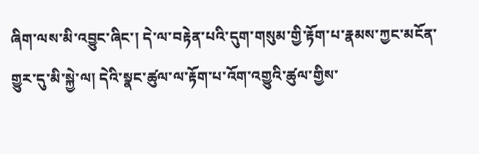ཞིག་ལས་མི་འབྱུང་ཞིང་། དེ་ལ་བརྟེན་པའི་དུག་གསུམ་གྱི་རྟོག་པ་རྣམས་ཀྱང་མངོན་གྱུར་དུ་མི་སྐྱེ་ལ། དེའི་སྣང་ཚུལ་ལ་རྟོག་པ་འོག་འགྱུའི་ཚུལ་གྱིས་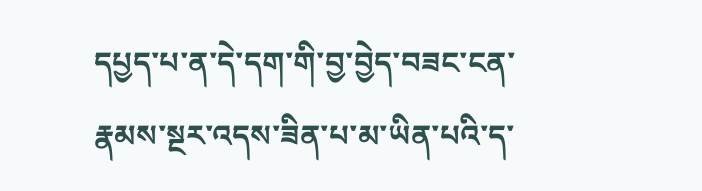དཔྱད་པ་ན་དེ་དག་གི་བྱ་བྱེད་བཟང་ངན་རྣམས་སྔར་འདས་ཟིན་པ་མ་ཡིན་པའི་ད་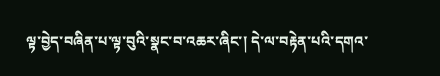ལྟ་བྱེད་བཞིན་པ་ལྟ་བུའི་སྣང་བ་འཆར་ཞིང་། དེ་ལ་བརྟེན་པའི་དགའ་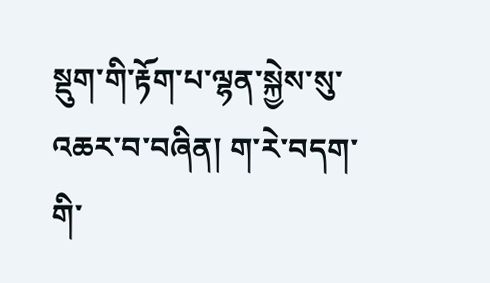སྡུག་གི་རྟོག་པ་ལྷན་སྐྱེས་སུ་འཆར་བ་བཞིན། ག་རེ་བདག་གི་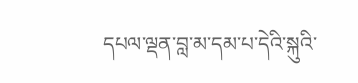དཔལ་ལྡན་བླ་མ་དམ་པ་དེའི་སྐུའི་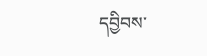དབྱིབས་